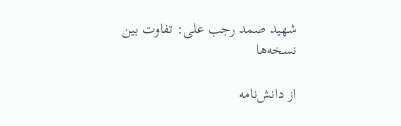شهید صمد رجب علی: تفاوت بین نسخه‌ها

از دانش‌نامه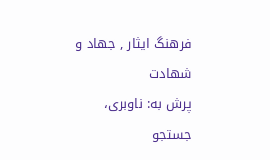فرهنگ ایثار , جهاد و شهادت
پرش به: ناوبری، جستجو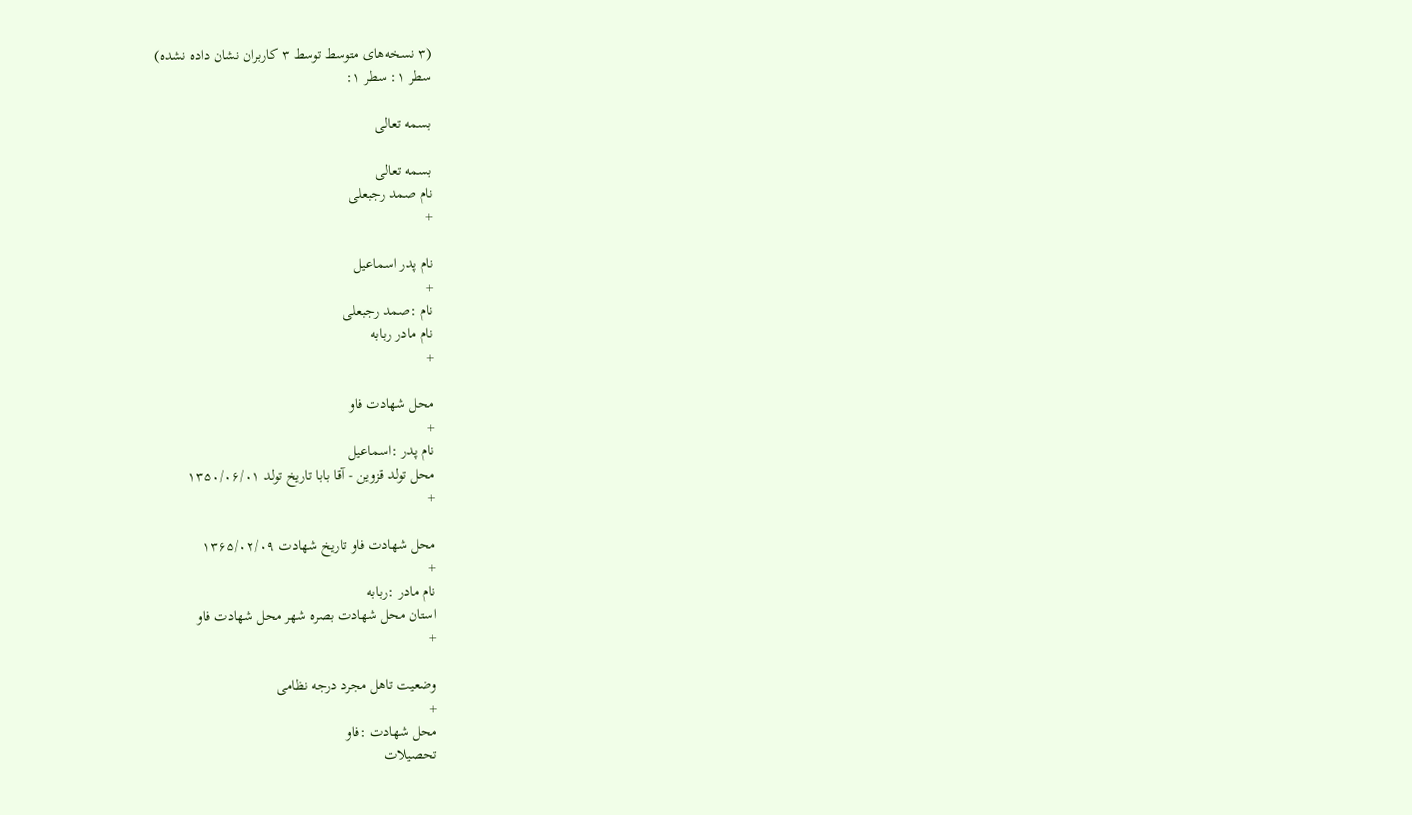(۳ نسخه‌های متوسط توسط ۳ کاربران نشان داده نشده)
سطر ۱: سطر ۱:

بسمه تعالی

بسمه تعالی
نام صمد رجبعلی
+

نام پدر اسماعیل
+
نام :صمد رجبعلی
نام مادر ربابه
+

محل شهادت فاو
+
نام پدر :اسماعیل
محل تولد قزوین - آقا بابا تاریخ تولد ۱۳۵۰/۰۶/۰۱
+

محل شهادت فاو تاریخ شهادت ۱۳۶۵/۰۲/۰۹
+
نام مادر :ربابه
استان محل شهادت بصره شهر محل شهادت فاو
+

وضعیت تاهل مجرد درجه نظامی
+
محل شهادت :فاو
تحصیلات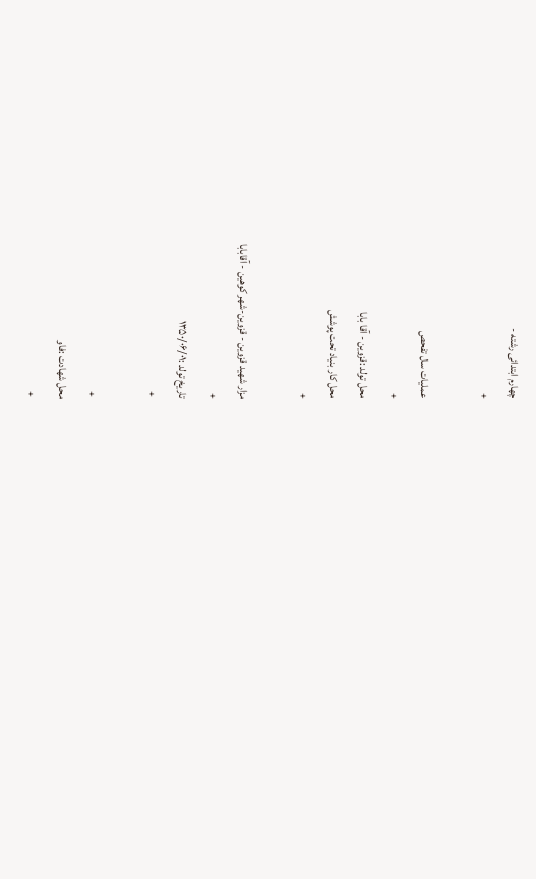چهارم ابتدائی رشته -
+

عملیات سال تفحص
+
محل تولد :قزوین - آقا بابا
محل کار بنیاد تحت پوشش
+

مزار شهید قزوین - قزوین-شهر کوهین - آقابابا
+
تاریخ تولد :۱۳۵۰/۰۶/۰۱
 +

 +
محل شهادت :فاو
 +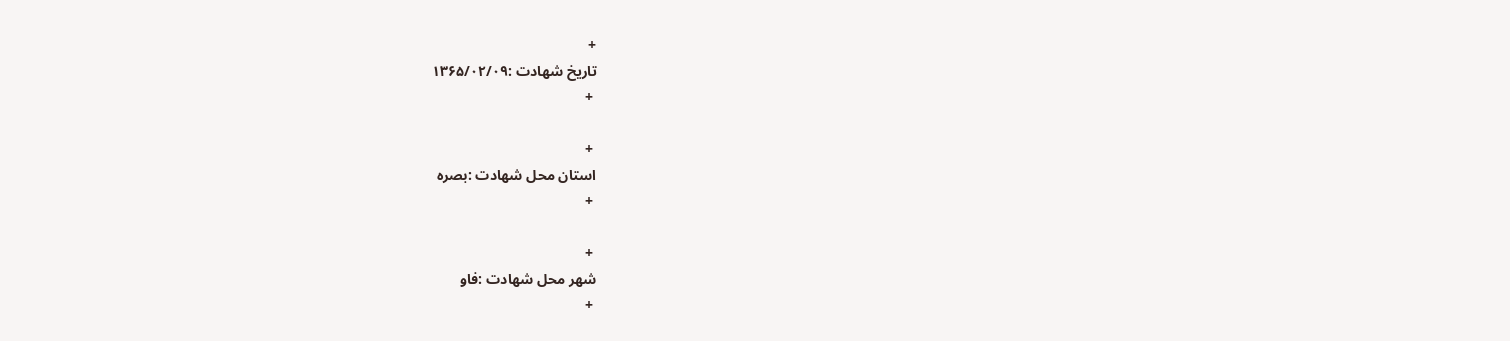+
تاریخ شهادت :۱۳۶۵/۰۲/۰۹
 +

 +
استان محل شهادت :بصره
 +

 +
شهر محل شهادت :فاو
 +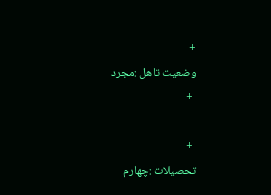+
وضعیت تاهل :مجرد
 +

 +
تحصیلات :چهارم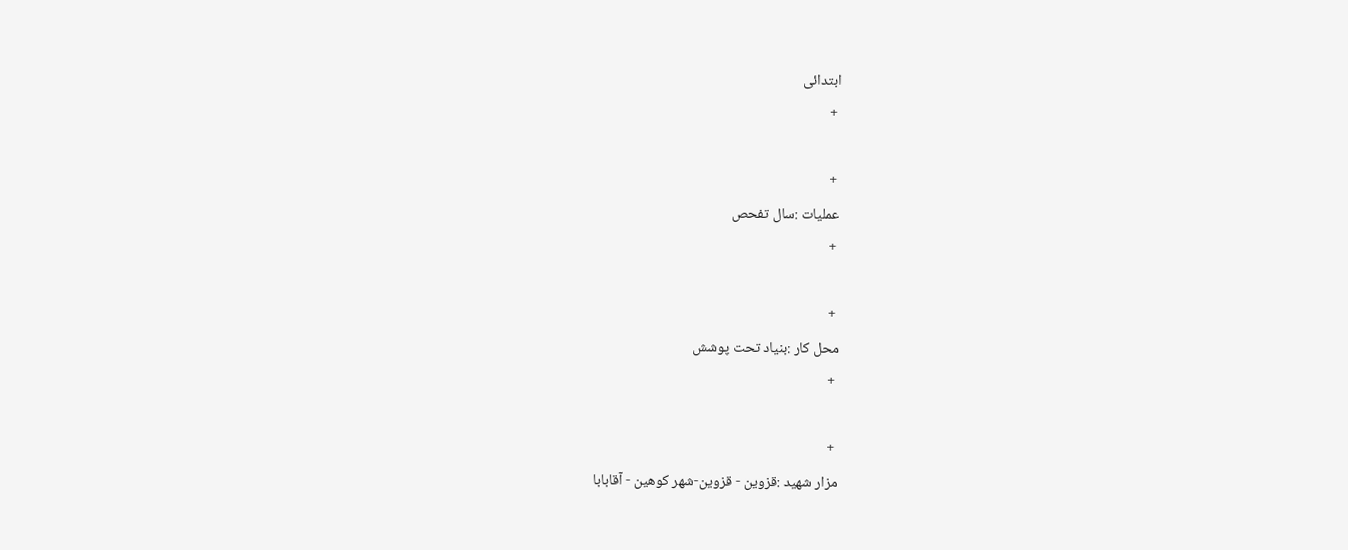ابتدائی
 +

 +
عملیات :سال تفحص
 +

 +
محل کار :بنیاد تحت پوشش
 +

 +
مزار شهید :قزوین - قزوین-شهر کوهین - آقابابا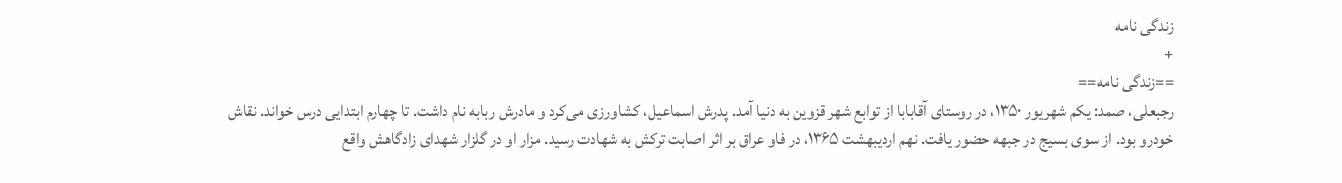زندگی نامه
+
==زندگی نامه==
رجبعلی، صمد: یکم شهریور ۱۳۵۰، در روستای آقابابا از توابع شهر قزوین به دنیا آمد. پدرش اسماعیل، کشاورزی می‌کرد و مادرش ربابه نام داشت. تا چهارم ابتدایی درس خواند. نقاش خودرو بود. از سوی بسیج در جبهه حضور یافت. نهم اردیبهشت ۱۳۶۵، در فاو عراق بر اثر اصابت ترکش به شهادت رسید. مزار او در گلزار شهدای زادگاهش واقع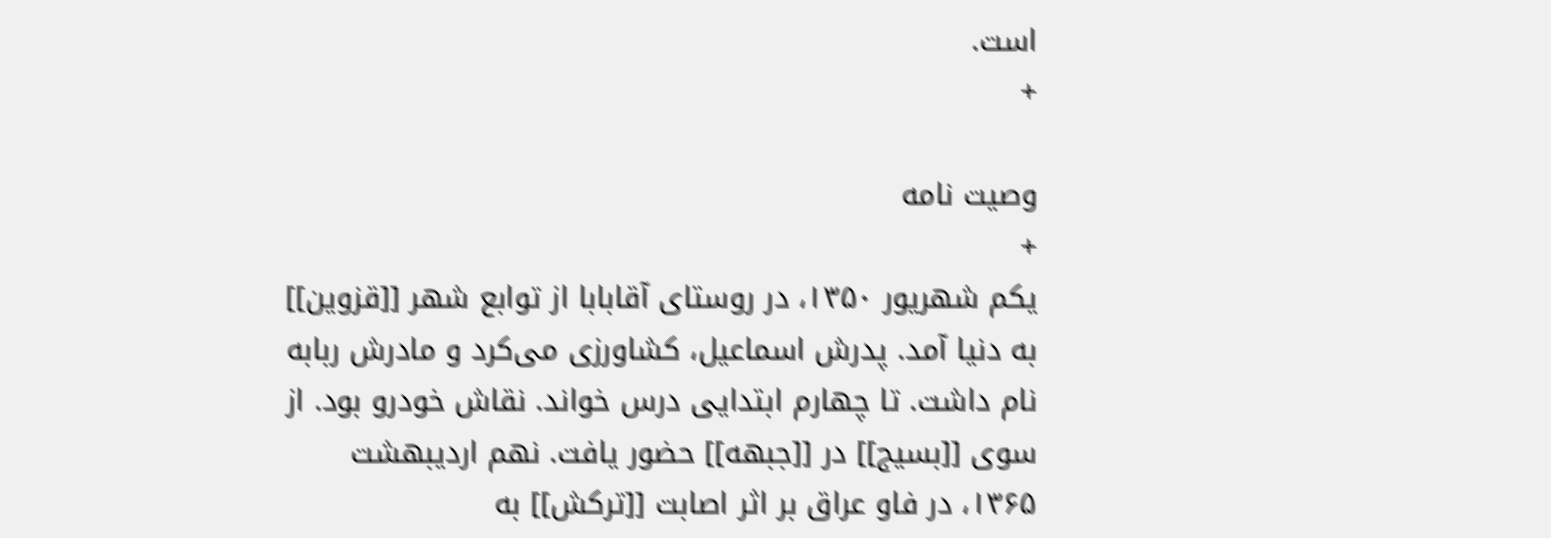است.
+

وصیت نامه
+
یکم شهریور ۱۳۵۰، در روستای آقابابا از توابع شهر [[قزوین]] به دنیا آمد. پدرش اسماعیل، کشاورزی می‌کرد و مادرش ربابه نام داشت. تا چهارم ابتدایی درس خواند. نقاش خودرو بود. از سوی [[بسیج]] در [[جبهه]] حضور یافت. نهم اردیبهشت ۱۳۶۵، در فاو عراق بر اثر اصابت [[ترکش]] به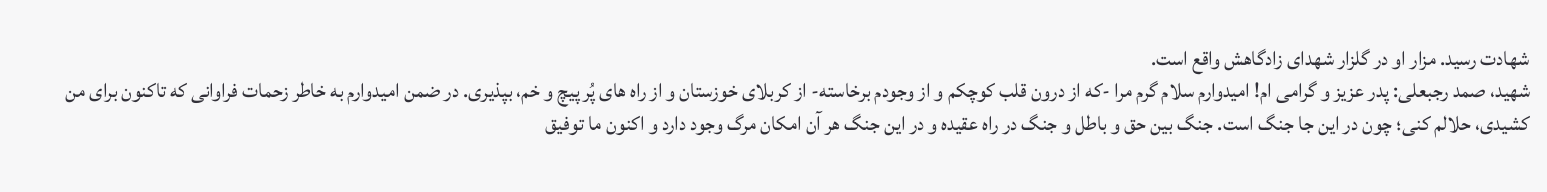شهادت رسید. مزار او در گلزار شهدای زادگاهش واقع است.
شهید، صمد رجبعلی: پدر عزیز و گرامی ام! امیدوارم سلام گرم مرا -که از درون قلب کوچکم و از وجودم برخاسته- از کربلای خوزستان و از راه های پُر پیچ و خم، بپذیری. در ضمن امیدوارم به خاطر زحمات فراوانی که تاکنون برای من کشیدی، حلالم کنی؛ چون در این جا جنگ است. جنگ بین حق و باطل و جنگ در راه عقیده و در این جنگ هر آن امکان مرگ وجود دارد و اکنون ما توفیق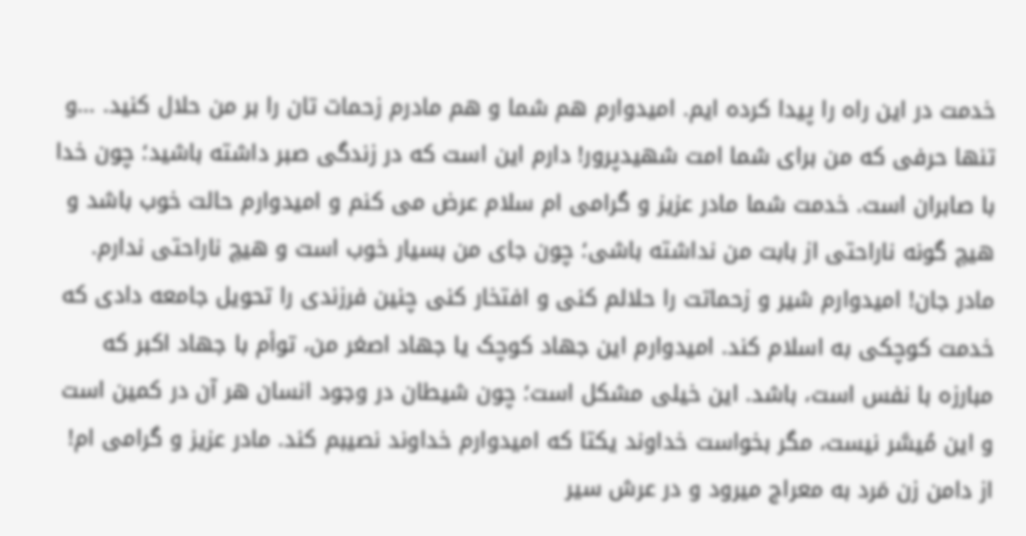خدمت در این راه را پیدا کرده ایم. امیدوارم هم شما و هم مادرم زحمات تان را بر من حلال کنید. ...و تنها حرفی که من برای شما امت شهیدپرور! دارم این است که در زندگی صبر داشته باشید؛ چون خدا با صابران است. خدمت شما مادر عزیز و گرامی ام سلام عرض می کنم و امیدوارم حالت خوب باشد و هیچ گونه ناراحتی از بابت من نداشته باشی؛ چون جای من بسیار خوب است و هیچ ناراحتی ندارم. مادر جان! امیدوارم شیر و زحماتت را حلالم کنی و افتخار کنی چنین فرزندی را تحویل جامعه دادی که خدمت کوچکی به اسلام کند. امیدوارم این جهاد کوچک یا جهاد اصغر من، توأم با جهاد اکبر که مبارزه با نفس است، باشد. این خیلی مشکل است؛ چون شیطان در وجود انسان هر آن در کمین است و این مُیسَّر نیست، مگر بخواست خداوند یکتا که امیدوارم خداوند نصیبم کند. مادر عزیز و گرامی ام! از دامن زن مَرد به معراج میرود و در عرش سیر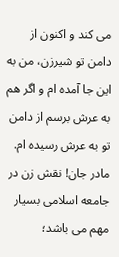می کند و اکنون از دامن تو شیرزن، من به این جا آمده ام و اگر هم به عرش برسم از دامن تو به عرش رسیده ام. مادر جان! نقش زن در جامعه اسلامی بسیار مهم می باشد؛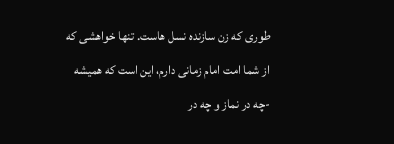طوری که زن سازنده نسل هاست. تنها خواهشی که از شما امت امام زمانی دارم، این است که همیشه -چه در نماز و چه در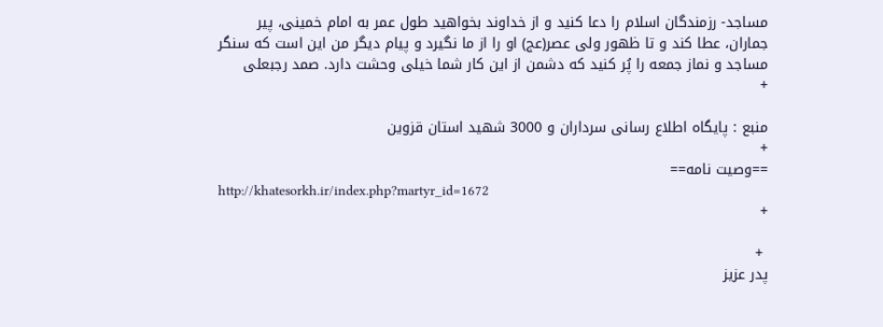مساجد- رزمندگان اسلام را دعا کنید و از خداوند بخواهید طول عمر به امام خمینی، پیر جماران، عطا کند و تا ظهور ولی عصر(عج) او را از ما نگیرد و پیام دیگر من این است که سنگر مساجد و نماز جمعه را پُر کنید که دشمن از این کار شما خیلی وحشت دارد. صمد رجبعلی
+

منبع : پایگاه اطلاع رسانی سرداران و 3000 شهید استان قزوین
+
==وصیت نامه==
http://khatesorkh.ir/index.php?martyr_id=1672
+

 +
پدر عزیز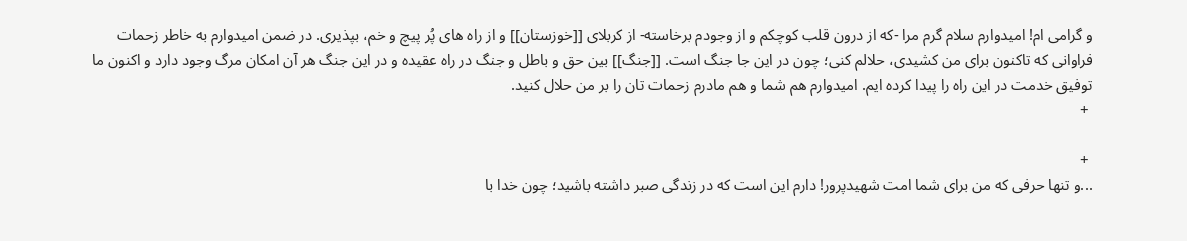و گرامی ام! امیدوارم سلام گرم مرا -که از درون قلب کوچکم و از وجودم برخاسته- از کربلای [[خوزستان]] و از راه های پُر پیچ و خم، بپذیری. در ضمن امیدوارم به خاطر زحمات فراوانی که تاکنون برای من کشیدی، حلالم کنی؛ چون در این جا جنگ است. [[جنگ]] بین حق و باطل و جنگ در راه عقیده و در این جنگ هر آن امکان مرگ وجود دارد و اکنون ما توفیق خدمت در این راه را پیدا کرده ایم. امیدوارم هم شما و هم مادرم زحمات تان را بر من حلال کنید.
 +

 +
...و تنها حرفی که من برای شما امت شهیدپرور! دارم این است که در زندگی صبر داشته باشید؛ چون خدا با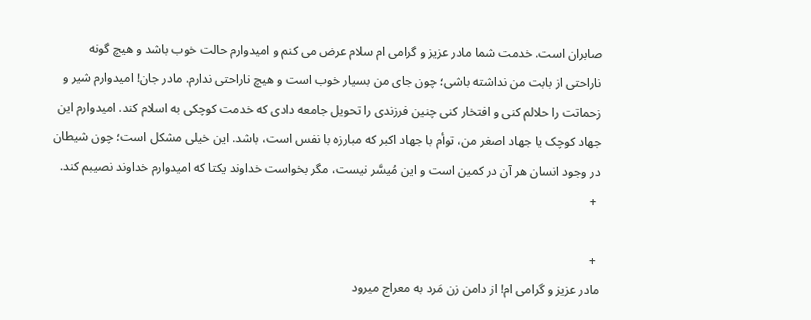صابران است. خدمت شما مادر عزیز و گرامی ام سلام عرض می کنم و امیدوارم حالت خوب باشد و هیچ گونه ناراحتی از بابت من نداشته باشی؛ چون جای من بسیار خوب است و هیچ ناراحتی ندارم. مادر جان! امیدوارم شیر و زحماتت را حلالم کنی و افتخار کنی چنین فرزندی را تحویل جامعه دادی که خدمت کوچکی به اسلام کند. امیدوارم این جهاد کوچک یا جهاد اصغر من، توأم با جهاد اکبر که مبارزه با نفس است، باشد. این خیلی مشکل است؛ چون شیطان در وجود انسان هر آن در کمین است و این مُیسَّر نیست، مگر بخواست خداوند یکتا که امیدوارم خداوند نصیبم کند.
 +

 +
مادر عزیز و گرامی ام! از دامن زن مَرد به معراج میرود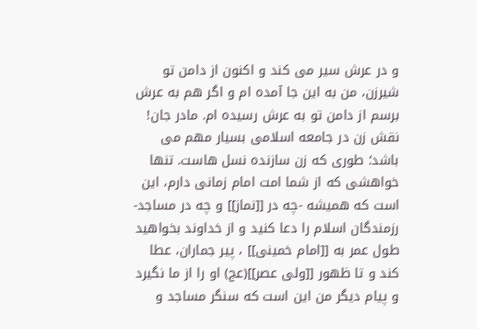و در عرش سیر می کند و اکنون از دامن تو شیرزن، من به این جا آمده ام و اگر هم به عرش برسم از دامن تو به عرش رسیده ام. مادر جان! نقش زن در جامعه اسلامی بسیار مهم می باشد؛ طوری که زن سازنده نسل هاست. تنها خواهشی که از شما امت امام زمانی دارم، این است که همیشه -چه در [[نماز]] و چه در مساجد- رزمندگان اسلام را دعا کنید و از خداوند بخواهید طول عمر به [[امام خمینی]] ، پیر جماران، عطا کند و تا ظهور [[ولی عصر]](عج) او را از ما نگیرد و پیام دیگر من این است که سنگر مساجد و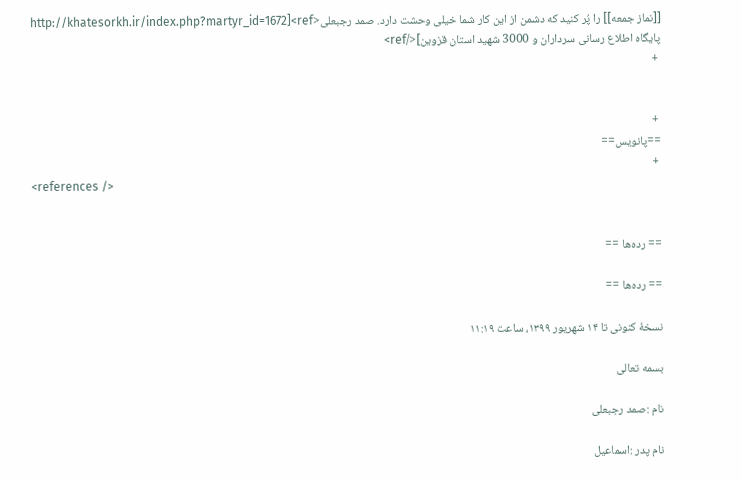[[نماز جمعه]] را پُر کنید که دشمن از این کار شما خیلی وحشت دارد. صمد رجبعلی<ref>[http://khatesorkh.ir/index.php?martyr_id=1672 پایگاه اطلاع رسانی سرداران و 3000 شهید استان قزوین]</ref>
 +


 +
==پانویس==
 +
<references />


== رده‌ها ==

== رده‌ها ==

نسخهٔ کنونی تا ۱۴ شهریور ۱۳۹۹، ساعت ۱۱:۱۹

بسمه تعالی

نام :صمد رجبعلی

نام پدر :اسماعیل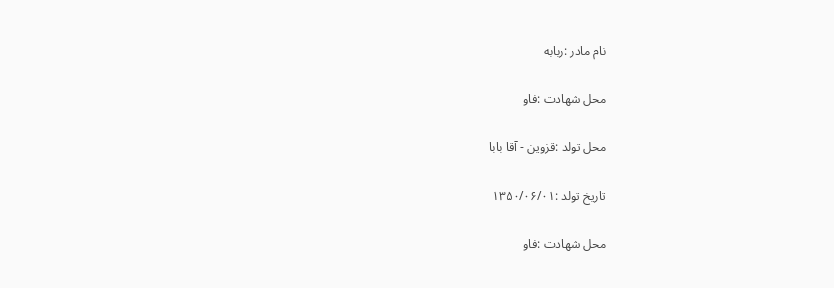نام مادر :ربابه

محل شهادت :فاو

محل تولد :قزوین - آقا بابا

تاریخ تولد :۱۳۵۰/۰۶/۰۱

محل شهادت :فاو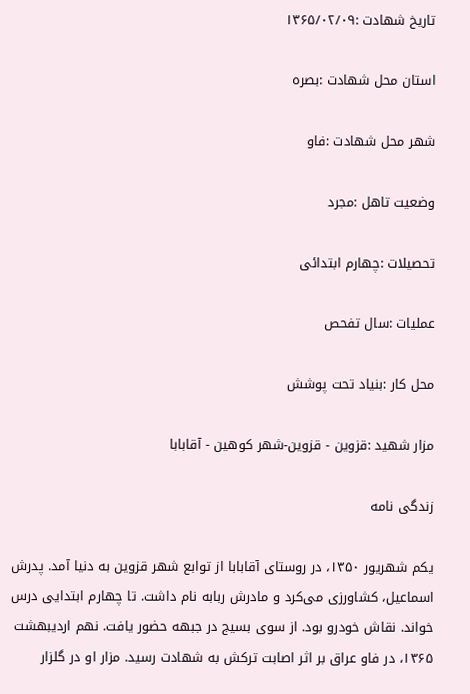تاریخ شهادت :۱۳۶۵/۰۲/۰۹

استان محل شهادت :بصره

شهر محل شهادت :فاو

وضعیت تاهل :مجرد

تحصیلات :چهارم ابتدائی

عملیات :سال تفحص

محل کار :بنیاد تحت پوشش

مزار شهید :قزوین - قزوین-شهر کوهین - آقابابا

زندگی نامه

یکم شهریور ۱۳۵۰، در روستای آقابابا از توابع شهر قزوین به دنیا آمد. پدرش اسماعیل، کشاورزی می‌کرد و مادرش ربابه نام داشت. تا چهارم ابتدایی درس خواند. نقاش خودرو بود. از سوی بسیج در جبهه حضور یافت. نهم اردیبهشت ۱۳۶۵، در فاو عراق بر اثر اصابت ترکش به شهادت رسید. مزار او در گلزار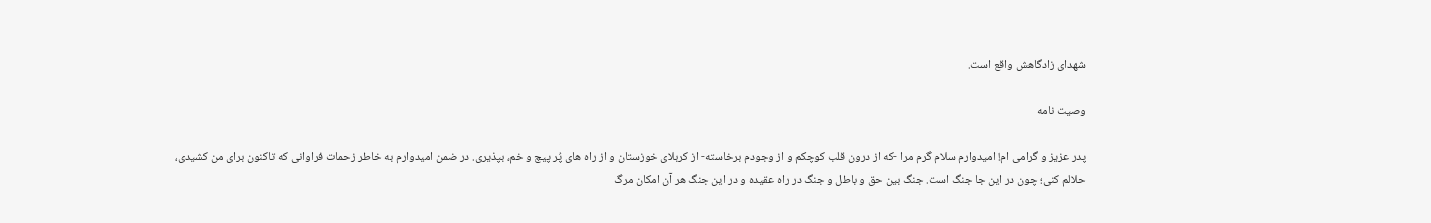شهدای زادگاهش واقع است.

وصیت نامه

پدر عزیز و گرامی ام! امیدوارم سلام گرم مرا -که از درون قلب کوچکم و از وجودم برخاسته- از کربلای خوزستان و از راه های پُر پیچ و خم، بپذیری. در ضمن امیدوارم به خاطر زحمات فراوانی که تاکنون برای من کشیدی، حلالم کنی؛ چون در این جا جنگ است. جنگ بین حق و باطل و جنگ در راه عقیده و در این جنگ هر آن امکان مرگ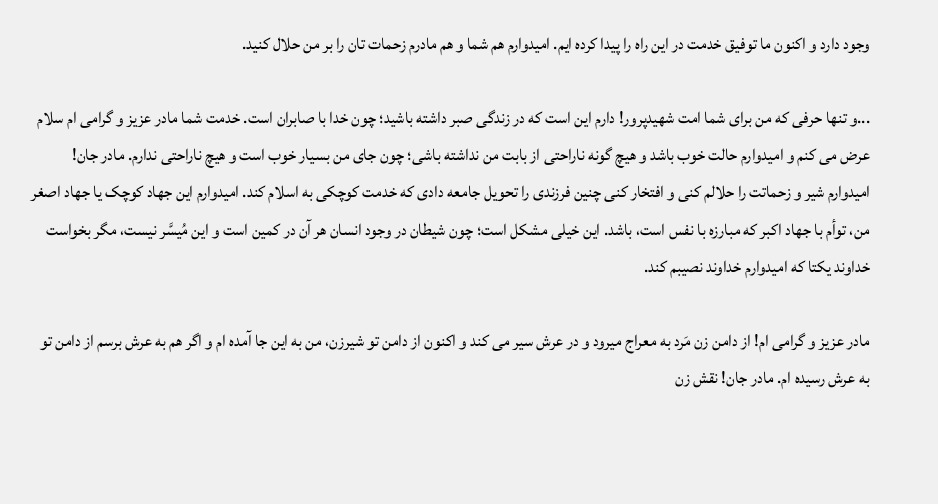وجود دارد و اکنون ما توفیق خدمت در این راه را پیدا کرده ایم. امیدوارم هم شما و هم مادرم زحمات تان را بر من حلال کنید.

...و تنها حرفی که من برای شما امت شهیدپرور! دارم این است که در زندگی صبر داشته باشید؛ چون خدا با صابران است. خدمت شما مادر عزیز و گرامی ام سلام عرض می کنم و امیدوارم حالت خوب باشد و هیچ گونه ناراحتی از بابت من نداشته باشی؛ چون جای من بسیار خوب است و هیچ ناراحتی ندارم. مادر جان! امیدوارم شیر و زحماتت را حلالم کنی و افتخار کنی چنین فرزندی را تحویل جامعه دادی که خدمت کوچکی به اسلام کند. امیدوارم این جهاد کوچک یا جهاد اصغر من، توأم با جهاد اکبر که مبارزه با نفس است، باشد. این خیلی مشکل است؛ چون شیطان در وجود انسان هر آن در کمین است و این مُیسَّر نیست، مگر بخواست خداوند یکتا که امیدوارم خداوند نصیبم کند.

مادر عزیز و گرامی ام! از دامن زن مَرد به معراج میرود و در عرش سیر می کند و اکنون از دامن تو شیرزن، من به این جا آمده ام و اگر هم به عرش برسم از دامن تو به عرش رسیده ام. مادر جان! نقش زن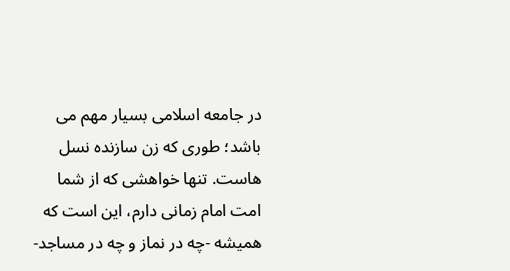در جامعه اسلامی بسیار مهم می باشد؛ طوری که زن سازنده نسل هاست. تنها خواهشی که از شما امت امام زمانی دارم، این است که همیشه -چه در نماز و چه در مساجد-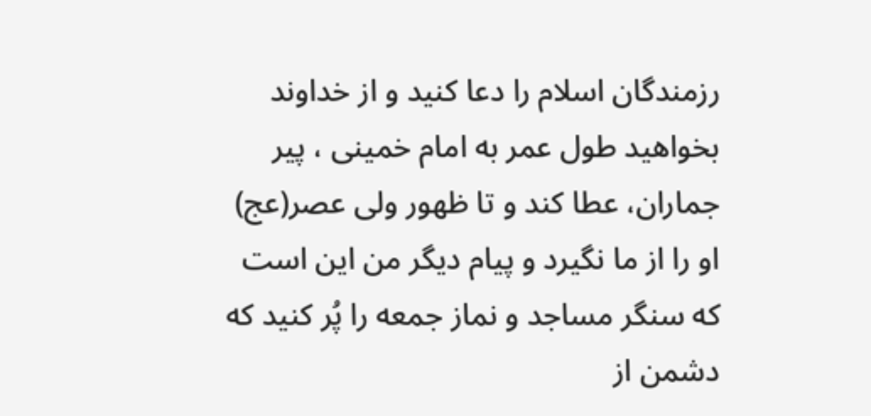رزمندگان اسلام را دعا کنید و از خداوند بخواهید طول عمر به امام خمینی ، پیر جماران، عطا کند و تا ظهور ولی عصر(عج) او را از ما نگیرد و پیام دیگر من این است که سنگر مساجد و نماز جمعه را پُر کنید که دشمن از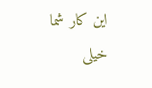این کار شما خیلی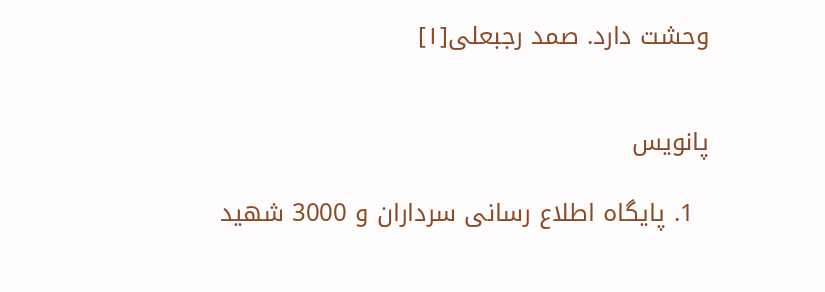وحشت دارد. صمد رجبعلی[۱]


پانویس

  1. پایگاه اطلاع رسانی سرداران و 3000 شهید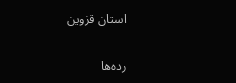استان قزوین

رده‌ها